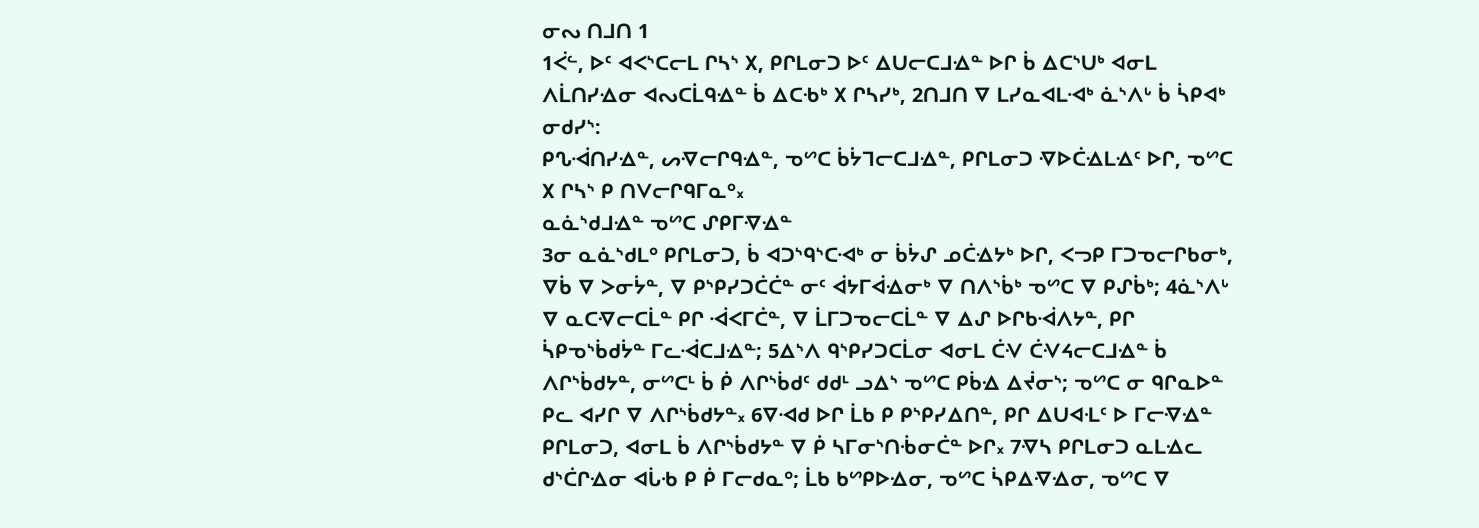ᓂᔓ ᑎᒧᑎ 1
1ᐹᓪ, ᐅᑦ ᐊᐸᔅᑕᓕᒪ ᒋᓴᔅ ᙭, ᑭᒋᒪᓂᑐ ᐅᑦ ᐃᑌᓕᑕᒧᐎᓐ ᐅᒋ ᑳ ᐃᑕᔅᑌᒃ ᐊᓂᒪ ᐱᒫᑎᓯᐎᓂ ᐊᔓᑕᒫᑫᐎᓐ ᑳ ᐃᑕᑾᒃ ᙭ ᒋᓴᓯᒃ, 2ᑎᒧᑎ ᐁ ᒪᓯᓇᐊᒪᐗᒃ ᓈᔅᐱᒡ ᑳ ᓵᑭᐊᒃ ᓂᑯᓯᔅ:
ᑭᔐᐙᑎᓯᐎᓐ, ᔕᐌᓕᒋᑫᐎᓐ, ᓀᔥᑕ ᑳᔮᒣᓕᑕᒧᐎᓐ, ᑭᒋᒪᓂᑐ ᐌᐅᑖᐎᒪᐎᑦ ᐅᒋ, ᓀᔥᑕ ᙭ ᒋᓴᔅ ᑭ ᑎᐯᓕᒋᑫᒥᓇᐤ᙮
ᓇᓈᔅᑯᒧᐎᓐ ᓀᔥᑕ ᔑᑭᒥᐌᐎᓐ
3ᓂ ᓇᓈᔅᑯᒪᐤ ᑭᒋᒪᓂᑐ, ᑳ ᐊᑐᔅᑫᔅᑕᐗᒃ ᓂ ᑳᔮᔑ ᓄᑖᐎᔭᒃ ᐅᒋ, ᐸᓓᑭ ᒥᑐᓀᓕᒋᑲᓂᒃ, ᐁᑳ ᐁ ᐳᓂᔮᓐ, ᐁ ᑭᔅᑭᓯᑐᑖᑖᓐ ᓂᑦ ᐋᔭᒥᐋᐎᓂᒃ ᐁ ᑎᐱᔅᑳᒃ ᓀᔥᑕ ᐁ ᑭᔑᑳᒃ; 4ᓈᔅᐱᒡ ᐁ ᓇᑕᐌᓕᑕᒫᓐ ᑭᒋ ᐙᐸᒥᑖᓐ, ᐁ ᒫᒥᑐᓀᓕᑕᒫᓐ ᐁ ᐃᔑ ᐅᒋᑲᐙᐱᔭᓐ, ᑭᒋ ᓵᑭᓀᔅᑳᑯᔮᓐ ᒥᓚᐙᑕᒧᐎᓐ; 5ᐃᔅᐱ ᑫᔅᑭᓯᑐᑕᒫᓂ ᐊᓂᒪ ᑖᐺ ᑖᐺᔦᓕᑕᒧᐎᓐ ᑳ ᐱᒋᔅᑳᑯᔭᓐ, ᓂᔥᑕᒻ ᑳ ᑮ ᐱᒋᔅᑳᑯᑦ ᑯᑯᒻ ᓗᐃᔅ ᓀᔥᑕ ᑭᑳᐎ ᐃᔫᓂᔅ; ᓀᔥᑕ ᓂ ᑫᒋᓇᐅᓐ ᑭᓚ ᐊᓯᒋ ᐁ ᐱᒋᔅᑳᑯᔭᓐ᙮ 6ᐁᐗᑯ ᐅᒋ ᒫᑲ ᑭ ᑭᔅᑭᓯᐃᑎᓐ, ᑭᒋ ᐃᑌᐊᒶᑦ ᐅ ᒥᓕᐌᐎᓐ ᑭᒋᒪᓂᑐ, ᐊᓂᒪ ᑳ ᐱᒋᔅᑳᑯᔭᓐ ᐁ ᑮ ᓴᒥᓂᔅᑎᒀᓂᑖᓐ ᐅᒋ᙮ 7ᐌᓴ ᑭᒋᒪᓂᑐ ᓇᒪᐎᓚ ᑯᔅᑖᒋᐎᓂ ᐊᒑᑾ ᑭ ᑮ ᒥᓕᑯᓇᐤ; ᒫᑲ ᑲᔥᑭᐅᐎᓂ, ᓀᔥᑕ ᓵᑭᐃᐌᐎᓂ, ᓀᔥᑕ ᐁ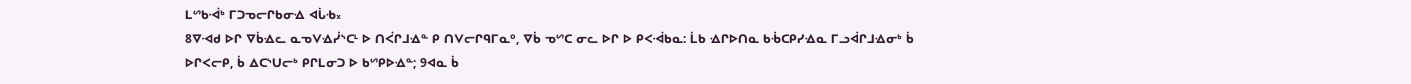ᒪᔥᑲᐙᒃ ᒥᑐᓀᓕᒋᑲᓂᐎ ᐊᒑᑾ᙮
8ᐁᐗᑯ ᐅᒋ ᐁᑳᐎᓚ ᓇᓀᐯᐎᓰᔅᑕᒻ ᐅ ᑎᐹᒋᒧᐎᓐ ᑭ ᑎᐯᓕᒋᑫᒥᓇᐤ, ᐁᑳ ᓀᔥᑕ ᓂᓚ ᐅᒋ ᐅ ᑭᐸᐙᑲᓇ: ᒫᑲ ᐎᒋᐅᑎᓇ ᑲᒀᑕᑭᓯᐎᓇ ᒥᓗᐋᒋᒧᐎᓂᒃ ᑳ ᐅᒋᐸᓕᑭ, ᑳ ᐃᑕᔅᑌᓕᒃ ᑭᒋᒪᓂᑐ ᐅ ᑲᔥᑭᐅᐎᓐ; 9ᐊᓇ ᑳ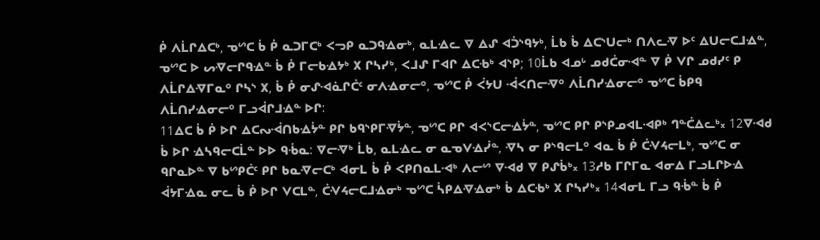ᑮ ᐱᒫᒋᐃᑕᒃ, ᓀᔥᑕ ᑳ ᑮ ᓇᑐᒥᑕᒃ ᐸᓓᑭ ᓇᑐᑫᐎᓂᒃ, ᓇᒪᐎᓚ ᐁ ᐃᔑ ᐊᑑᔅᑫᔭᒃ, ᒫᑲ ᑳ ᐃᑕᔅᑌᓕᒃ ᑎᐱᓚᐌ ᐅᑦ ᐃᑌᓕᑕᒧᐎᓐ, ᓀᔥᑕ ᐅ ᔕᐌᓕᒋᑫᐎᓐ ᑳ ᑮ ᒥᓕᑲᐎᔭᒃ ᙭ ᒋᓴᓯᒃ, ᐸᒧᔑ ᒥᐊᒋ ᐃᑕᑾᒃ ᐊᔅᑭ; 10ᒫᑲ ᐊᓄᒡ ᓄᑯᑖᓂᐗᓐ ᐁ ᑮ ᐯᒋ ᓄᑯᓯᑦ ᑭ ᐱᒫᒋᐃᐌᒥᓇᐤ ᒋᓴᔅ ᙭, ᑳ ᑮ ᓂᔑᐗᓈᒋᑖᑦ ᓂᐱᐎᓂᓕᐤ, ᓀᔥᑕ ᑮ ᐹᔭᑌ ᐙᐸᑎᓕᐌᐤ ᐱᒫᑎᓯᐎᓂᓕᐤ ᓀᔥᑕ ᑳᑭᑫ ᐱᒫᑎᓯᐎᓂᓕᐤ ᒥᓗᐋᒋᒧᐎᓐ ᐅᒋ:
11ᐃᑕ ᑳ ᑮ ᐅᒋ ᐃᑕᔓᐙᑎᑲᐎᔮᓐ ᑭᒋ ᑲᑫᔅᑭᒥᐌᔮᓐ, ᓀᔥᑕ ᑭᒋ ᐊᐸᔅᑕᓕᐎᔮᓐ, ᓀᔥᑕ ᑭᒋ ᑭᔅᑭᓄᐊᒪᐗᑭᒃ ᒉᓐᑖᐃᓚᒃ᙮ 12ᐁᐗᑯ ᑳ ᐅᒋ ᐎᓴᑫᓕᑕᒫᓐ ᐅᐅ ᑫᒀᓇ: ᐁᓕᐌᒃ ᒫᑲ, ᓇᒪᐎᓚ ᓂ ᓇᓀᐯᐎᓰᓐ, ᐌᓴ ᓂ ᑭᔅᑫᓕᒪᐤ ᐊᓇ ᑳ ᑮ ᑖᐺᔦᓕᒪᒃ, ᓀᔥᑕ ᓂ ᑫᒋᓇᐅᓐ ᐁ ᑲᔥᑭᑖᑦ ᑭᒋ ᑲᓇᐌᓕᑕᒃ ᐊᓂᒪ ᑳ ᑮ ᐸᑭᑎᓇᒪᐗᒃ ᐱᓕᔥ ᐁᐗᑯ ᐁ ᑭᔑᑳᒃ᙮ 13ᓱᑲ ᒥᒋᒥᓇ ᐊᓂᐃ ᒥᓗᒪᒋᐅᐎ ᐋᔭᒥᐎᓇ ᓂᓚ ᑳ ᑮ ᐅᒋ ᐯᑕᒪᓐ, ᑖᐺᔦᓕᑕᒧᐎᓂᒃ ᓀᔥᑕ ᓵᑭᐃᐌᐎᓂᒃ ᑳ ᐃᑕᑾᒃ ᙭ ᒋᓴᓯᒃ᙮ 14ᐊᓂᒪ ᒥᓗ ᑫᒀᓐ ᑳ ᑮ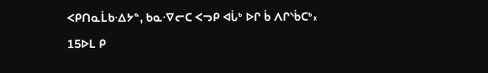ᐸᑭᑎᓇᒫᑲᐎᔭᓐ, ᑲᓇᐌᓕᑕ ᐸᓓᑭ ᐊᒑᒃ ᐅᒋ ᑳ ᐱᒋᔅᑳᑕᒃ᙮
15ᐅᒪ ᑭ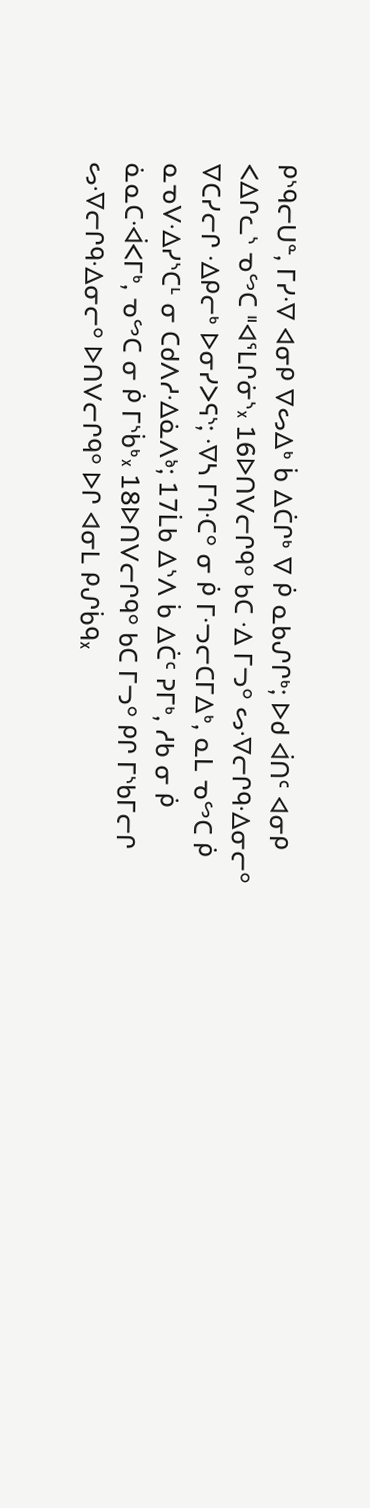ᑭᔅᑫᓕᑌᓐ, ᒥᓯᐌ ᐊᓂᑭ ᐁᔕᐃᒃ ᑳ ᐃᑖᒋᒃ ᐁ ᑮ ᓇᑲᔑᒋᒃ; ᐅᑯ ᐋᑎᑦ ᐊᓂᑭ ᐸᐃᒋᓚᔅ ᓀᔥᑕ ᐦᐊᕐᒪᒋᓃᔅ᙮ 16ᐅᑎᐯᓕᒋᑫᐤ ᑲᑕ ᐎ ᒥᓓᐤ ᔕᐌᓕᒋᑫᐎᓂᓕᐤ ᐁᑕᓯᓕᒋ ᐎᑭᓕᒃ ᐅᓂᓯᐳᕋᔅ; ᐌᓴ ᒥᒉᑡᐤ ᓂ ᑮ ᒥᓜᓕᑕᒥᐃᒃ, ᓇᒪ ᓀᔥᑕ ᑮ ᓇᓀᐯᐎᓯᔅᑕᒻ ᓂ ᑕᑯᐱᓱᐎᓈᐱᔉ; 17ᒫᑲ ᐃᔅᐱ ᑳ ᐃᑖᑦ ᕈᒥᒃ, ᓱᑲ ᓂ ᑮ ᓈᓇᑕᐙᐸᒥᒃ, ᓀᔥᑕ ᓂ ᑮ ᒥᔅᑳᒃ᙮ 18ᐅᑎᐯᓕᒋᑫᐤ ᑲᑕ ᒥᓓᐤ ᑭᒋ ᒥᔅᑲᒥᓕᒋ ᔕᐌᓕᒋᑫᐎᓂᓕᐤ ᐅᑎᐯᓕᒋᑫᐤ ᐅᒋ ᐊᓂᒪ ᑭᔑᑳᑫ᙮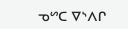ᓀᔥᑕ ᐁᔅᐱᒋ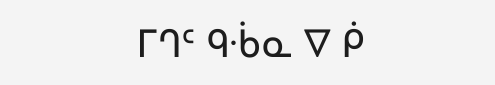ᒥᒉᑦ ᑫᒀᓇ ᐁ ᑮ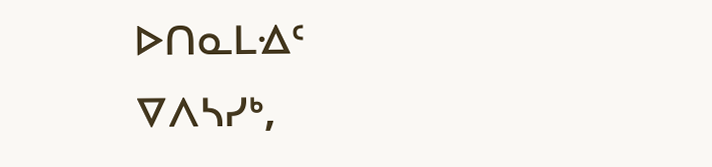ᐅᑎᓇᒪᐎᑦ ᐁᐱᓴᓯᒃ,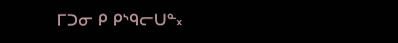ᒥᑐᓂ ᑭ ᑭᔅᑫᓕᑌᓐ᙮